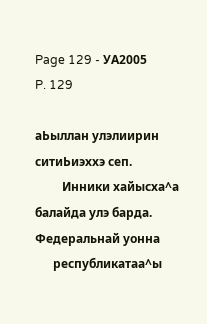Page 129 - УА2005
P. 129

аЬыллан улэлиирин ситиЬиэххэ сеп.
         Инники хайысха^а балайда улэ барда. Федеральнай уонна
      республикатаа^ы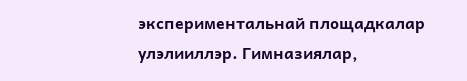экспериментальнай площадкалар улэлииллэр. Гимназиялар,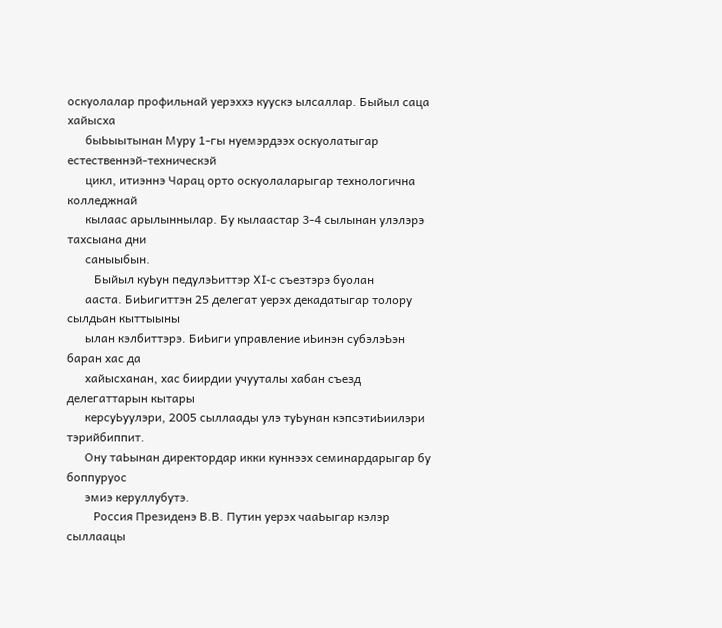оскуолалар профильнай уерэххэ куускэ ылсаллар. Быйыл саца хайысха
      быЬыытынан Муру 1-гы нуемэрдээх оскуолатыгар естественнэй-техническэй
      цикл, итиэннэ Чарац орто оскуолаларыгар технологична колледжнай
      кылаас арылыннылар. Бу кылаастар 3-4 сылынан улэлэрэ тахсыана дни
      саныыбын.
         Быйыл куЬун педулэЬиттэр XI-с съезтэрэ буолан
      ааста. БиЬигиттэн 25 делегат уерэх декадатыгар толору сылдьан кыттыыны
      ылан кэлбиттэрэ. БиЬиги управление иЬинэн субэлэЬэн баран хас да
      хайысханан, хас биирдии учууталы хабан съезд делегаттарын кытары
      керсуЬуулэри, 2005 сыллаады улэ туЬунан кэпсэтиЬиилэри тэрийбиппит.
      Ону таЬынан директордар икки куннээх семинардарыгар бу боппуруос
      эмиэ керуллубутэ.
         Россия Президенэ В.В. Путин уерэх чааЬыгар кэлэр сыллаацы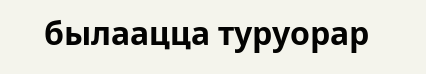былаацца туруорар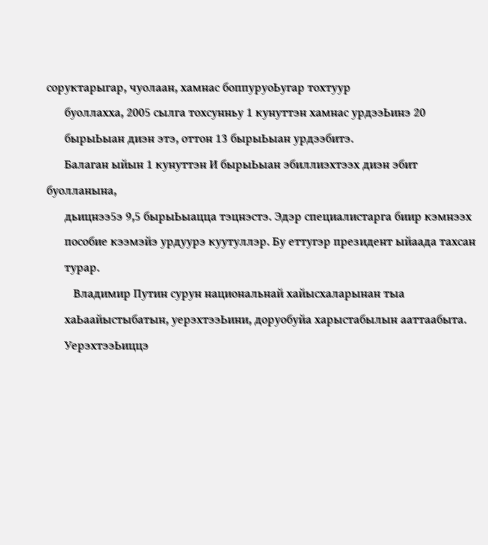соруктарыгар, чуолаан, хамнас боппуруоЬугар тохтуур
      буоллахха, 2005 сылга тохсунньу 1 кунуттэн хамнас урдээЬинэ 20
      бырыЬыан диэн этэ, оттон 13 бырыЬыан урдээбитэ.
      Балаган ыйын 1 кунуттэн И бырыЬыан эбиллиэхтээх диэн эбит буолланына,
      дьицнээ5э 9,5 бырыЬыацца тэцнэстэ. Эдэр специалистарга биир кэмнээх
      пособие кээмэйэ урдуурэ куутуллэр. Бу еттугэр президент ыйаада тахсан
      турар.
         Владимир Путин сурун национальнай хайысхаларынан тыа
      хаЬаайыстыбатын, уерэхтээЬини, доруобуйа харыстабылын ааттаабыта.
      УерэхтээЬиццэ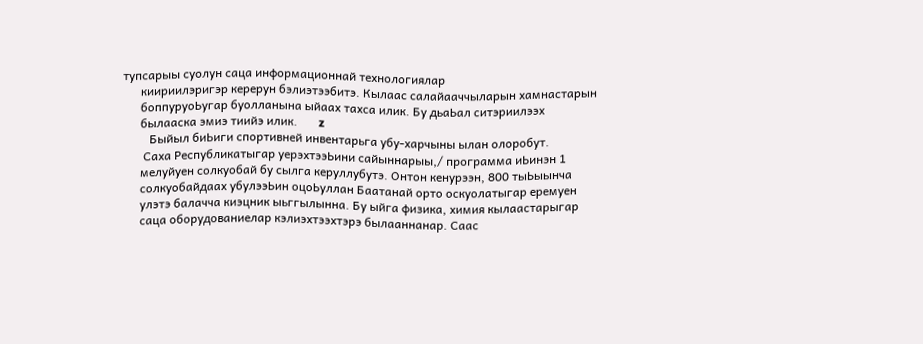тупсарыы суолун саца информационнай технологиялар
      киириилэригэр керерун бэлиэтээбитэ. Кылаас салайааччыларын хамнастарын
      боппуруоЬугар буолланына ыйаах тахса илик. Бу дьаЬал ситэриилээх
      былааска эмиэ тиийэ илик.       z
         Быйыл биЬиги спортивней инвентарьга убу-харчыны ылан олоробут.
       Саха Республикатыгар уерэхтээЬини сайыннарыы,/ программа иЬинэн 1
      мелуйуен солкуобай бу сылга керуллубутэ. Онтон кенурээн, 800 тыЬыынча
      солкуобайдаах убулээЬин оцоЬуллан Баатанай орто оскуолатыгар еремуен
      улэтэ балачча киэцник ыьггылынна. Бу ыйга физика, химия кылаастарыгар
      саца оборудованиелар кэлиэхтээхтэрэ былааннанар. Саас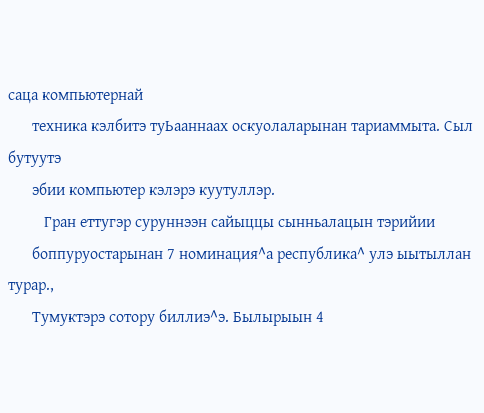саца компьютернай
      техника кэлбитэ туЬааннаах оскуолаларынан тариаммыта. Сыл бутуутэ
      эбии компьютер кэлэрэ куутуллэр.
         Гран еттугэр суруннээн сайыццы сынньалацын тэрийии
      боппуруостарынан 7 номинация^а республика^ улэ ыытыллан турар.,
      Тумуктэрэ сотору биллиэ^э. Былырыын 4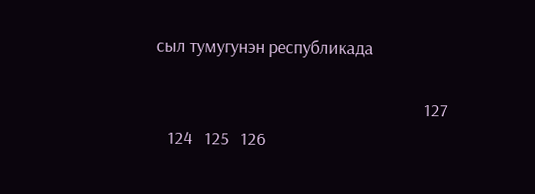сыл тумугунэн республикада

                                                                   127
   124   125   126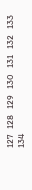127   128   129   130   131   132   133   134